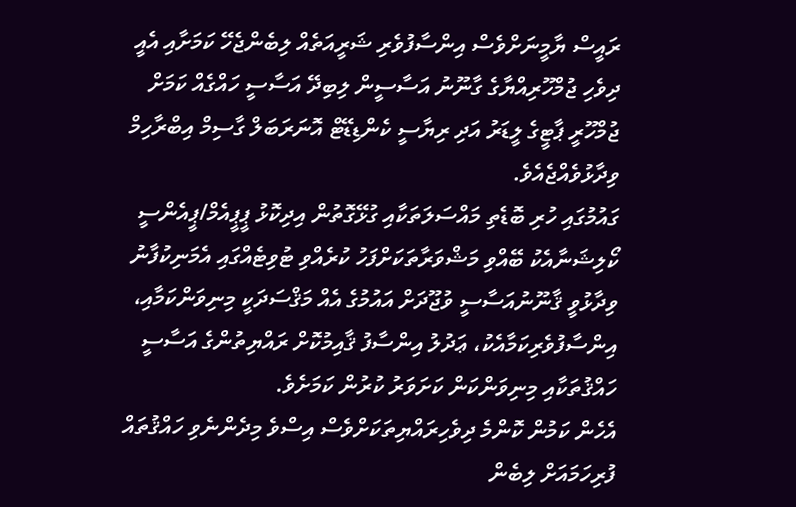ރައީސް ޔާމީނަށްވެސް އިންސާފުވެރި ޝަރީއަތެއް ލިބެންޖެހޭ ކަމަށާއި އެއީ ދިވެހި ޖުމްހޫރިއްޔާގެ ގާނޫނު އަސާސީން ލިބިދޭ އަސާސީ ހައްގެއް ކަމަށް ޖުމްހޫރީ ޕާޓީގެ ލީޑަރު އަދި ރިޔާސީ ކެންޑިޑޭޓް އޮނަރަބަލް ގާސިމް އިބްރާހިމް ވިދާޅުވެއްޖެއެވެ.
ގައުމުގައި ހުރި ބޮޑެތި މައްސަލަތަކާއި ގުޅޭގޮތުން އިދިކޮޅު ޕީޕީއެމް/ޕީއެންސީ ކޯލިޝަނާއެކު ބޭއްވި މަޝްވަރާތަކަށްފަހު ކުރެއްވި ޓުވިޓެއްގައި އެމަނިކުފާނު ވިދާޅުވީ ޤާނޫނުއަސާސީ ވުޖޫދަށް އައުމުގެ އެއް މަޤްސަދަކީ މިނިވަންކަމާއި، އިންސާފުވެރިކަމާއެކު، ޢަދުލު އިންސާފު ޤާއިމުކޮށް ރައްޔިތުންގެ އަސާސީ ހައްޤުތަކާއި މިނިވަންކަން ކަށަވަރު ކުރުން ކަމަށެވެ.
އެހެން ކަމުން ކޮންމެ ދިވެހިރައްޔިތަކަށްވެސް އިސްވެ މިދެންނެވި ހައްޤުތައް ފުރިހަމައަށް ލިބެން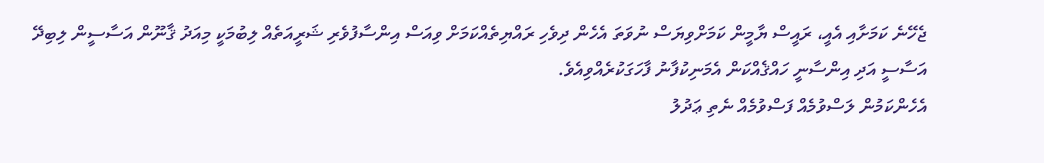ޖެހޭނެ ކަމަށާއި އެއީ، ރައީސް ޔާމީން ކަމަށްވިޔަސް ނުވަތަ އެހެން ދިވެހި ރައްޔިތެއްކަމަށް ވިއަސް އިންސާފުވެރި ޝަރީއަތެއް ލިބުމަކީ މިއަދު ޤާނޫން އަސާސީން ލިބިދޭ އަސާސީ އަދި އިންސާނީ ހައްޤެއްކަން އެމަނިކުފާނު ފާހަގަކުރެއްވިއެވެ.
އެހެންކަމުން ލަސްވުމެއް ފަސްވުމެއް ނެތި ޢަދުލު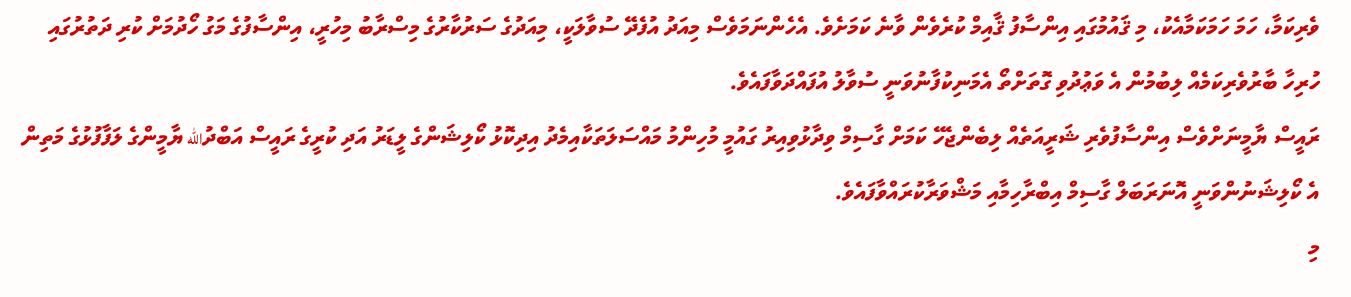ވެރިކަމާ، ހަމަ ހަމަކަމާއެކު، މި ޤައުމުގައި އިންސާފު ޤާއިމް ކުރެވެން ވާނެ ކަމަށެވެ. އެހެންނަމަވެސް މިއަދު އުފެދޭ ސުވާލަކީ، މިއަދުގެ ސަރުކާރުގެ މިސްރާބު މިހުރީ، އިންސާފުގެ މަގު ހޯދުމަށް ކުރި ދަތުރުގައި ހުރިހާ ބާރުވެރިކަމެއް ލިބުމުން އެ ވަޢުދުވި ގޮތަށްތޯ އެމަނިކުފާނުވަނީ ސުވާލު އުފައްދަވާފައެވެ.
ރައީސް ޔާމީނަށްވެސް އިންސާފުވެރި ޝަރީއަތެއް ލިބެންޖެހޭ ކަމަށް ގާސިމް ވިދާޅުވިއިރު ގައުމީ މުހިންމު މައްސަލަތަކާއިމެދު އިދިކޮޅު ކޯލިޝަންގެ ލީޑަރު އަދި ކުރީގެ ރައީސް އަބްދުالله ޔާމީންގެ ލަފާފުޅުގެ މަތިން އެ ކޯލިޝަނުންވަނީ އޮނަރަބަލް ގާސިމް އިބްރާހިމާއި މަޝްވަރާކުރައްވާފައެވެ.
މި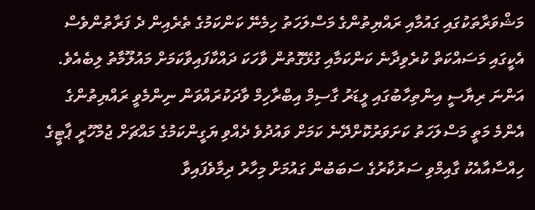މަޝްވަރާތަކުގައި ގައުމާއި ރައްޔިތުންގެ މަސްލަހަތު ހިމެނޭ ކަންކަމުގެ ތެރެއިން ދެ ފަރާތުންވެސް އެކީގައި މަސައްކަތް ކުރެވިދާނެ ކަންކަމާއި ގުޅޭގޮތުން ވާހަކަ ދައްކާފައިވާކަމަށް މައުލޫމާތު ލިބެއެވެ.
އަންނަ ރިޔާސީ އިންތިހާބުގައި ލީޑަރު ގާސިމް އިބްރާހިމް ވާދަކުރައްވަން ނިންމެވީ ރައްޔިތުންގެ އެންމެ މަތީ މަސްލަހަތު ކަށަވަރުކޮށްދޭނެ ކަމަށް ވައުދުވެ ދެއްވި ޔަގީންކަމުގެ މައްޗަށް ޖުމްހޫރީ ޕާޓީގެ ހިއްސާއާއެކު ގާއިމްވި ސަރުކާރުގެ ސަބަބުން ގައުމަށް މިހާރު ދިމާވެފައިވާ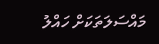މައްސަލަތަކަށް ހައްލު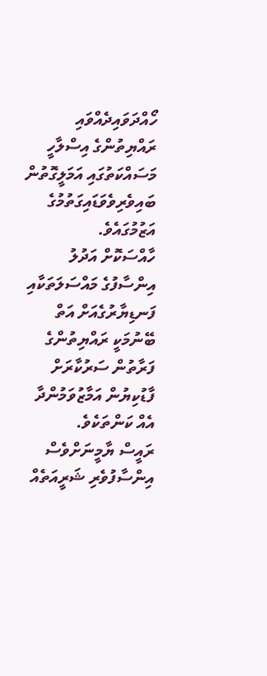ހޯއްދަވައިދެއްވައި ރައްޔިތުންގެ އިސްލާހީ މަސައްކަތުގައި އަމަލީގޮތުން ބައިވެރިވެވަޑައިގަތުމުގެ އަޒުމުގައެވެ.
ހާއްސަކޮށް އަދުލު އިންސާފުގެ މައްސަލަތަކާއި ފަނޑިޔާރުގެއަށް އަތް ބޭނުމަކީ ރައްޔިތުންގެ ފަރާތުން ސަރުކާރަށް ފާޑުކިޔުން އަމާޒުވަމުންދާ އެއް ކަންތަކެވެ.
ރައީސް ޔާމީނަށްވެސް އިންސާފުވެރި ޝަރީއަތެއް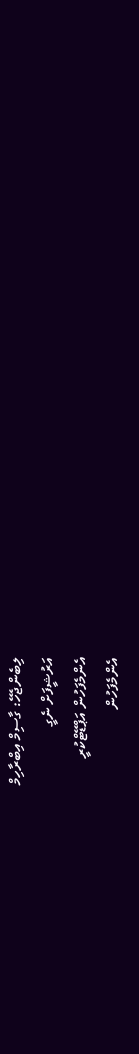ލިބެންޖެހޭ: ގާސިމް އިބްރާހިމް
އަރުޝީފަށް ނެގީ
އެންމެފަހުން އަޕްޑޭޓްކުރީ
އެންމެފަހުން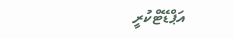އަޕްޑޭޓްކުރީ